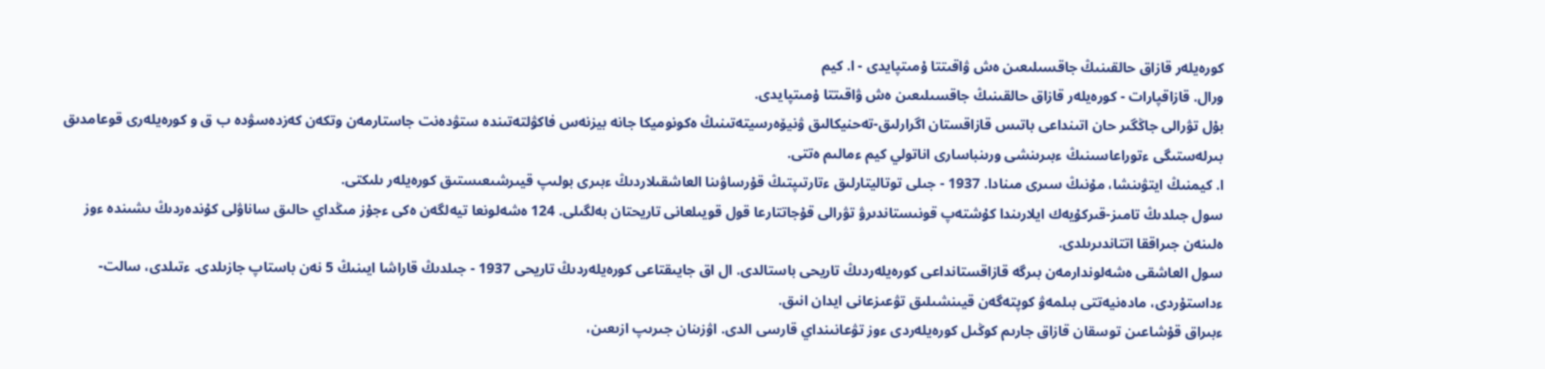كورەيلەر قازاق حالقىنىڭ جاقسىلىعىن ەش ۋاقىتتا ۇمىتپايدى - ا. كيم
ورال. قازاقپارات - كورەيلەر قازاق حالقىنىڭ جاقسىلىعىن ەش ۋاقىتتا ۇمىتپايدى.
بۇل تۋرالى جاڭگىر حان اتىنداعى باتىس قازاقستان اگرارلىق-تەحنيكالىق ۋنيۆەرسيتەتىنىڭ ەكونوميكا جانە بيزنەس فاكۋلتەتىندە ستۋدەنت جاستارمەن وتكەن كەزدەسۋدە ب ق و كورەيلەرى قوعامدىق بىرلەستىگى ءتوراعاسىنىڭ ءبىرىنشى ورىنباسارى اناتولي كيم ءمالىم ەتتى.
ا. كيمنىڭ ايتۋىنشا، مۇنىڭ سىرى مىنادا. 1937 - جىلى توتاليتارلىق ءتارتىپتىڭ قۇرساۋىنا العاشقىلاردىڭ ءبىرى بولىپ قيىرشىعىستىق كورەيلەر ىلىكتى.
سول جىلدىڭ تامىز-قىركۇيەك ايلارىندا كۇشتەپ قونىستاندىرۋ تۋرالى قۇجاتتارعا قول قويىلعانى تاريحتان بەلگىلى. 124 ەشەلونعا تيەلگەن ەكى ءجۇز مىڭداي حالىق ساناۋلى كۇندەردىڭ ىشىندە ءوز ەلىنەن جىراققا اتتاندىرىلدى.
سول العاشقى ەشەلوندارمەن بىرگە قازاقستانداعى كورەيلەردىڭ تاريحى باستالدى. ال اق جايىقتاعى كورەيلەردىڭ تاريحى 1937 - جىلدىڭ قاراشا ايىنىڭ 5 نەن باستاپ جازىلدى. ءتىلدى، سالت- ءداستۇردى، مادەنيەتتى بىلمەۋ كوپتەگەن قيىنشىلىق تۋعىزعانى ايدان انىق.
ءبىراق قۇشاعىن توسقان قازاق جارىم كوڭىل كورەيلەردى ءوز تۋعانىنداي قارسى الدى. اۋزىنان جىرىپ ازىعىن،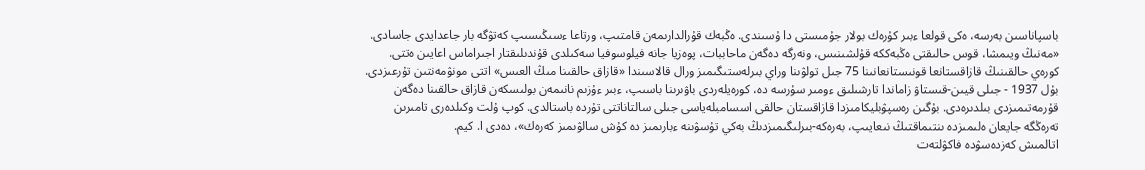باسپاناسىن بەرسە، ەكى قولعا ءبىر كۇرەك بولار جۇمىستى دا ۇسىندى. ەڭبەك قۇرالدارىمەن قامتىپ، ورتاعا ءسىڭىسىپ كەتۋگە بار جاعدايدى جاسادى.
«مەنىڭ ويىمشا، قوس حالىقتى ەڭبەككە قۇلشىنىس، ونەرگە دەگەن ماحاببات، پوەزيا جانە فيلوسوفيا سەكىلدى قۇندىلىقتار اجىراماس اعايىن ەتتى. كورەي حالقىنىڭ قازاقستانعا قونىستانعانىنا 75 جىل تولۋىنا وراي بىرلەستىگىمىز ورال قالاسىندا «قازاق حالقىنا مىڭ العىس» اتتى مونۋمەنتىن تۇرعىزدى.
بۇل 1937 - جىلى قيىن-قىستاۋ زاماندا تارشىلىق ءومىر سۇرسە دە، كورەيلەردى باۋىرىنا باسىپ، ءبىر ءۇزىم نانىمەن بولىسكەن قازاق حالقىنا دەگەن قۇرمەتىمىزدى بىلدىرەدى. بۇگىن رەسپۋبليكامىزدا قازاقستان حالقى اسسامبلەياسى جىلى سالتاناتتى تۇردە باستالدى. كوپ ۇلت وكىلدەرى تامىرىن تەرەڭگە جايعان ەلىمىزدە ىنتىماقتىڭ نىعايىپ، بەرەكە-بىرلىگىمىزدىڭ بەكي تۇسۋىنە ءبارىمىز دە كۇش سالۋىمىز كەرەك»، دەدى ا. كيم.
اتالمىش كەزدەسۋدە فاكۋلتەت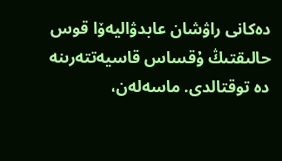دەكانى راۋشان عابدۋاليەۆا قوس حالىقتىڭ ۇقساس قاسيەتتەرىنە دە توقتالدى. ماسەلەن،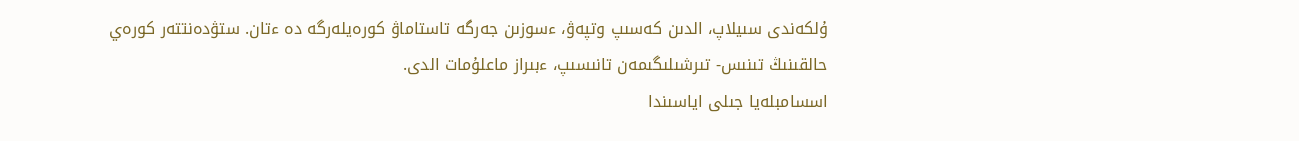ۇلكەندى سىيلاپ، الدىن كەسىپ وتپەۋ، ءسوزىن جەرگە تاستاماۋ كورەيلەرگە دە ءتان. ستۋدەنتتەر كورەي حالقىنىڭ تىنىس- تىرشىلىگىمەن تانىسىپ، ءبىراز ماعلۇمات الدى.
اسسامبلەيا جىلى اياسىندا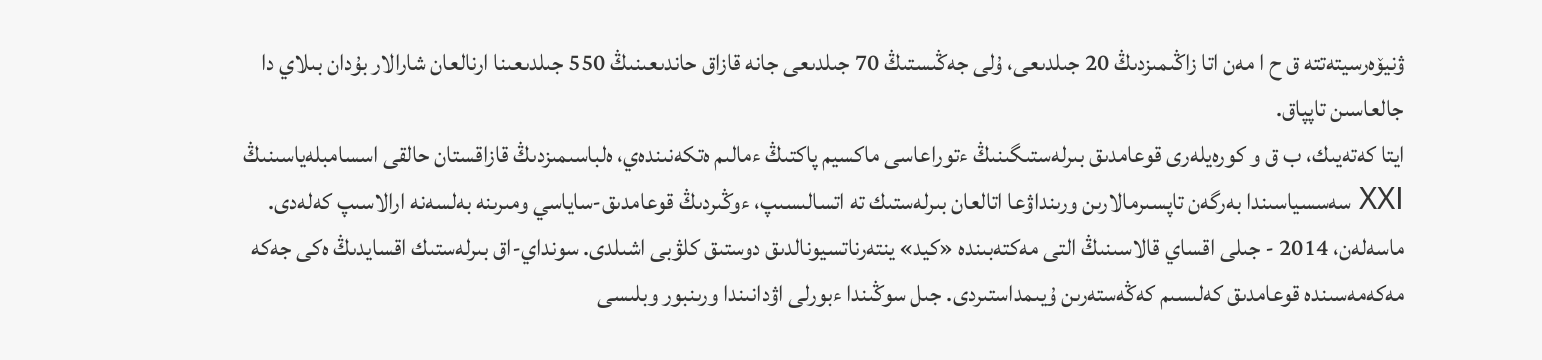ۋنيۆەرسيتەتتە ق ح ا مەن اتا زاڭىمىزدىڭ 20 جىلدىعى، ۇلى جەڭىستىڭ 70 جىلدىعى جانە قازاق حاندىعىنىڭ 550 جىلدىعىنا ارنالعان شارالار بۇدان بىلاي دا جالعاسىن تاپپاق.
ايتا كەتەيىك، ب ق و كورەيلەرى قوعامدىق بىرلەستىگىنىڭ ءتوراعاسى ماكسيم پاكتىڭ ءمالىم ەتكەنىندەي، ەلباسىمىزدىڭ قازاقستان حالقى اسسامبلەياسىنىڭ ХХІ سەسسياسىندا بەرگەن تاپسىرمالارىن ورىنداۋعا اتالعان بىرلەستىك تە اتسالىسىپ، ءوڭىردىڭ قوعامدىق-ساياسي ومىرىنە بەلسەنە ارالاسىپ كەلەدى.
ماسەلەن، 2014 - جىلى اقساي قالاسىنىڭ التى مەكتەبىندە «كيد» ينتەرناتسيونالدىق دوستىق كلۋبى اشىلدى. سونداي-اق بىرلەستىك اقسايدىڭ ەكى جەكە مەكەمەسىندە قوعامدىق كەلىسىم كەڭەستەرىن ۇيىمداستىردى. جىل سوڭىندا ءبورلى اۋدانىندا ورىنبور وبلىسى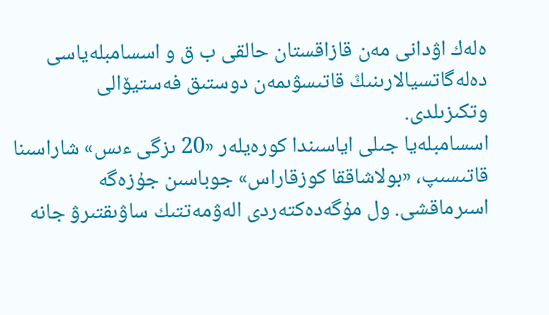ەلەك اۋدانى مەن قازاقستان حالقى ب ق و اسسامبلەياسى دەلەگاتسيالارىنىڭ قاتىسۋىمەن دوستىق فەستيۆالى وتكىزىلدى.
اسسامبلەيا جىلى اياسىندا كورەيلەر «20 ىزگى ءىس» شاراسىنا قاتىسىپ، «بولاشاققا كوزقاراس» جوباسىن جۇزەگە اسىرماقشى. ول مۇگەدەكتەردى الەۋمەتتىك ساۋىقتىرۋ جانە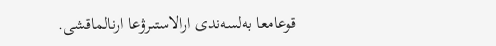قوعامعا بەلسەندى ارالاستىرۋعا ارنالماقشى.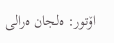اۆتور: ەلجان ەرالى